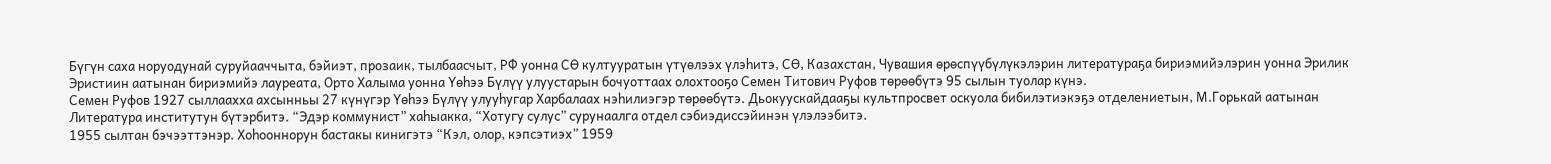Бүгүн саха норуодунай суруйааччыта, бэйиэт, прозаик, тылбаасчыт, РФ уонна СӨ култууратын үтүөлээх үлэһитэ, СӨ, Казахстан, Чувашия өрөспүүбүлүкэлэрин литератураҕа бириэмийэлэрин уонна Эрилик Эристиин аатынан бириэмийэ лауреата, Орто Халыма уонна Үөһээ Бүлүү улуустарын бочуоттаах олохтооҕо Семен Титович Руфов төрөөбүтэ 95 сылын туолар күнэ.
Семен Руфов 1927 сыллаахха ахсынньы 27 күнүгэр Үөһээ Бүлүү улууһугар Харбалаах нэһилиэгэр төрөөбүтэ. Дьокуускайдааҕы культпросвет оскуола бибилэтиэкэҕэ отделениетын, М.Горькай аатынан Литература институтун бүтэрбитэ. “Эдэр коммунист” хаһыакка, “Хотугу сулус” сурунаалга отдел сэбиэдиссэйинэн үлэлээбитэ.
1955 сылтан бэчээттэнэр. Хоһооннорун бастакы кинигэтэ “Кэл, олор, кэпсэтиэх” 1959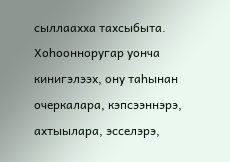сыллаахха тахсыбыта. Хоһоонноругар уонча кинигэлээх, ону таһынан очеркалара, кэпсээннэрэ, ахтыылара, эсселэрэ,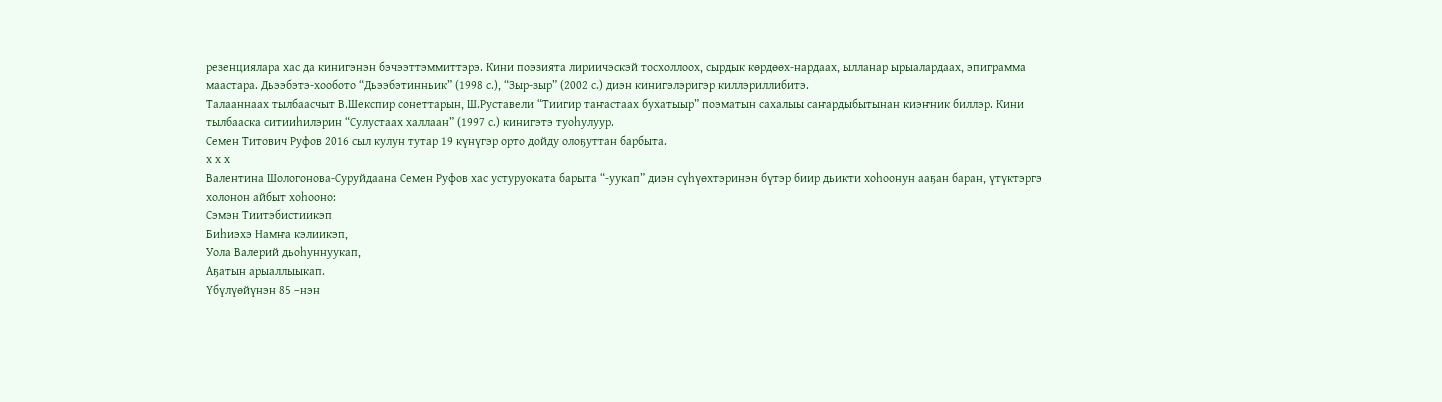резенциялара хас да кинигэнэн бэчээттэммиттэрэ. Кини поэзията лириичэскэй тосхоллоох, сырдык көрдөөх-нардаах, ылланар ырыалардаах, эпиграмма маастара. Дьээбэтэ-хообото “Дьээбэтинньик” (1998 с.), “Зыр-зыр” (2002 с.) диэн кинигэлэригэр киллэриллибитэ.
Талааннаах тылбаасчыт В.Шекспир сонеттарын, Ш.Руставели “Тиигир таҥастаах бухатыыр” поэматын сахалыы саҥардыбытынан киэҥник биллэр. Кини тылбааска ситииһилэрин “Сулустаах халлаан” (1997 с.) кинигэтэ туоһулуур.
Семен Титович Руфов 2016 сыл кулун тутар 19 күнүгэр орто дойду олоҕуттан барбыта.
х х х
Валентина Шологонова-Суруйдаана Семен Руфов хас устуруоката барыта “-уукап” диэн сүһүөхтэринэн бүтэр биир дьикти хоһоонун ааҕан баран, үтүктэргэ холонон айбыт хоһооно:
Сэмэн Тиитэбистиикэп
Биһиэхэ Намҥа кэлиикэп,
Уола Валерий дьоһуннуукап,
Аҕатын арыаллыыкап.
Үбүлүөйүнэн 85 –нэн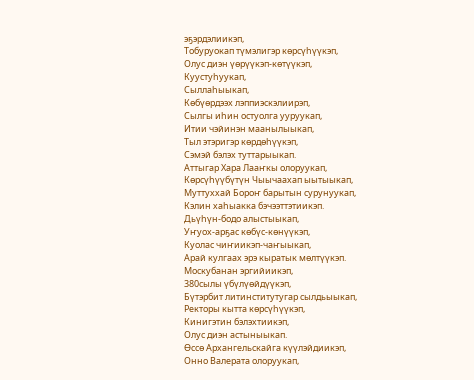эҕэрдэлиикэп,
Тобуруокап түмэлигэр көрсүһүүкэп,
Олус диэн үөрүүкэп-көтүүкэп,
Куустуһуукап,
Сыллаһыыкап,
Көбүөрдээх лэппиэскэлиирэп,
Сылгы иһин остуолга ууруукап,
Итии чэйинэн маанылыыкап,
Тыл этэригэр көрдөһүүкэп,
Сэмэй бэлэх туттарыыкап.
Аттыгар Хара Лааҥкы олоруукап,
Көрсүһүүбүтүн Чыычаахап ыытыыкап,
Муттуххай Бороҥ барытын сурунуукап,
Кэлин хаһыакка бэчээттэтиикэп.
Дьүһүн-бодо алыстыыкап,
Уҥуох-арҕас көбүс-көнүүкэп,
Куолас чиҥиикэп-чаҥыыкап,
Арай кулгаах эрэ кыратык мөлтүүкэп.
Москубанан эргийиикэп,
380сылы үбүлүөйдүүкэп,
Бүтэрбит литинститутугар сылдьыыкап,
Ректоры кытта көрсүһүүкэп,
Кинигэтин бэлэхтиикэп,
Олус диэн астыныыкап.
Өссө Архангельскайга күүлэйдиикэп,
Онно Валерата олоруукап,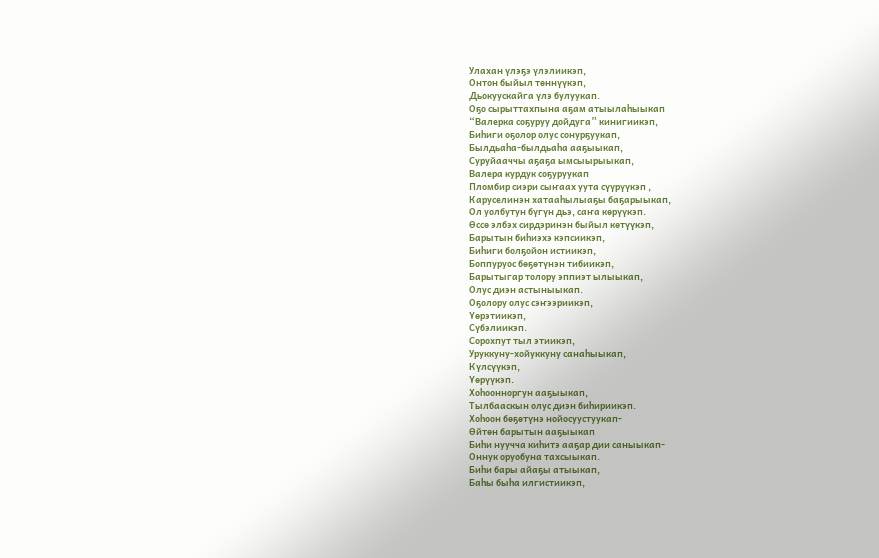Улахан үлэҕэ үлэлиикэп,
Онтон быйыл төннүүкэп,
Дьокуускайга үлэ булуукап.
Оҕо сырыттахпына аҕам атыылаһыыкап
“Валерка соҕуруу дойдуга” кинигиикэп,
Биһиги оҕолор олус сонурҕуукап,
Былдьаһа-былдьаһа ааҕыыкап,
Суруйааччы аҕаҕа ымсыырыыкап,
Валера курдук соҕуруукап
Пломбир сиэри сыҥаах уута сүүрүүкэп ,
Каруселинэн хатааһылыаҕы баҕарыыкап,
Ол уолбутун бүгүн дьэ, саҥа көрүүкэп.
Өссө элбэх сирдэринэн быйыл көтүүкэп,
Барытын биһиэхэ кэпсиикэп,
Биһиги болҕойон истиикэп,
Боппуруос бөҕөтүнэн тибиикэп,
Барытыгар толору эппиэт ылыыкап,
Олус диэн астыныыкап.
Оҕолору олус сэҥээриикэп,
Үөрэтиикэп,
Сүбэлиикэп.
Сорохпут тыл этиикэп,
Уруккуну-хойуккуну санаһыыкап,
Күлсүүкэп,
Үөрүүкэп.
Хоһоонноргун ааҕыыкап,
Тылбааскын олус диэн биһириикэп.
Хоһоон бөҕөтүнэ нойосуустуукап-
Өйтөн барытын ааҕыыкап
Биһи нуучча киһитэ ааҕар дии саныыкап-
Оннук оруобуна тахсыыкап.
Биһи бары айаҕы атыыкап,
Баһы быһа илгистиикэп,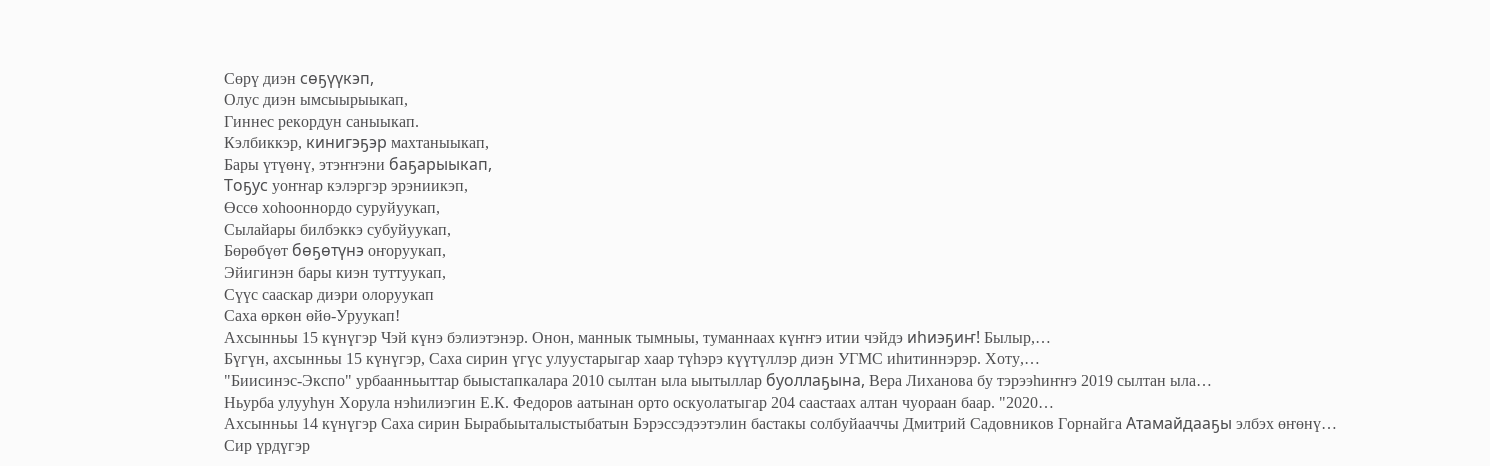Сөрү диэн сөҕүүкэп,
Олус диэн ымсыырыыкап,
Гиннес рекордун саныыкап.
Кэлбиккэр, кинигэҕэр махтаныыкап,
Бары үтүөнү, этэҥҥэни баҕарыыкап,
Тоҕус уоҥҥар кэлэргэр эрэниикэп,
Өссө хоһооннордо суруйуукап,
Сылайары билбэккэ субуйуукап,
Бөрөбүөт бөҕөтүнэ оҥоруукап,
Эйигинэн бары киэн туттуукап,
Сүүс сааскар диэри олоруукап
Саха өркөн өйө-Уруукап!
Ахсынньы 15 күнүгэр Чэй күнэ бэлиэтэнэр. Онон, маннык тымныы, туманнаах күҥҥэ итии чэйдэ иһиэҕиҥ! Былыр,…
Бүгүн, ахсынньы 15 күнүгэр, Саха сирин үгүс улуустарыгар хаар түһэрэ күүтүллэр диэн УГМС иһитиннэрэр. Хоту,…
"Биисинэс-Экспо" урбаанньыттар быыстапкалара 2010 сылтан ыла ыытыллар буоллаҕына, Вера Лиханова бу тэрээһиҥҥэ 2019 сылтан ыла…
Ньурба улууһун Хорула нэһилиэгин Е.К. Федоров аатынан орто оскуолатыгар 204 саастаах алтан чуораан баар. "2020…
Ахсынньы 14 күнүгэр Саха сирин Бырабыыталыстыбатын Бэрэссэдээтэлин бастакы солбуйааччы Дмитрий Садовников Горнайга Атамайдааҕы элбэх өҥөнү…
Сир үрдүгэр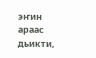эҥин араас дьикти,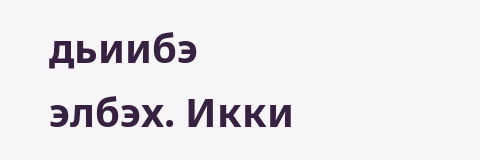дьиибэ элбэх. Икки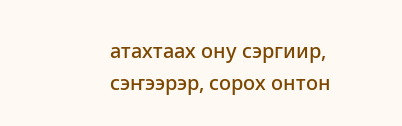атахтаах ону сэргиир, сэҥээрэр, сорох онтон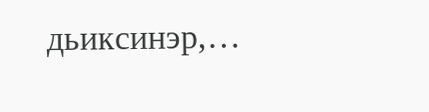дьиксинэр,…